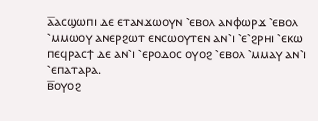ⲁ̅ⲁⲥϣⲱⲡⲓ ⲇⲉ ⲉⲧⲁⲛϫⲱⲟⲩⲛ ⳿ⲉⲃⲟⲗ ⲁⲛⲫⲱⲣϫ ⳿ⲉⲃⲟⲗ ⳿ⲙⲙⲱⲟⲩ ⲁⲛⲉⲣϩⲱⲧ ⲉⲛⲥⲱⲟⲩⲧⲉⲛ ⲁⲛ⳿ⲓ ⳿ⲉ⳿ϩⲣⲏⲓ ⳿ⲉⲕⲱ ⲡⲉϥⲣⲁⲥϯ ⲇⲉ ⲁⲛ⳿ⲓ ⳿ⲉⲣⲟⲇⲟⲥ ⲟⲩⲟϩ ⳿ⲉⲃⲟⲗ ⳿ⲙⲙⲁⲩ ⲁⲛ⳿ⲓ ⳿ⲉⲡⲁⲧⲁⲣⲁ.
ⲃ̅ⲟⲩⲟϩ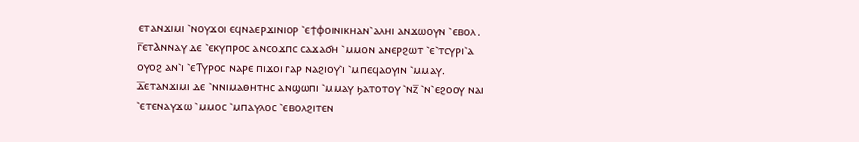ⲉⲧⲁⲛϫⲓⲙⲓ ⳿ⲛⲟⲩϫⲟⲓ ⲉϥⲛⲁⲉⲣϫⲓⲛⲓⲟⲣ ⳿ⲉϯⲫⲟⲓⲛⲓⲕⲏⲁⲛ⳿ⲁⲗⲏⲓ ⲁⲛϫⲱⲟⲩⲛ ⳿ⲉⲃⲟⲗ.
ⲅ̅ⲉⲧⲀⲛⲛⲁⲩ ⲇⲉ ⳿ⲉⲕⲩⲡⲣⲟⲥ ⲁⲛⲥⲟϫⲡⲥ ⲥⲁϫⲁϭⲏ ⳿ⲙⲙⲟⲛ ⲁⲛⲉⲣϩⲱⲧ ⳿ⲉ⳿ⲧⲥⲩⲣⲓ⳿ⲁ ⲟⲩⲟϩ ⲁⲛ⳿ⲓ ⳿ⲉⲦⲩⲣⲟⲥ ⲛⲁⲣⲉ ⲡⲓϫⲟⲓ ⲅⲁⲣ ⲛⲁϩⲓⲟⲩ⳿ⲓ ⳿ⲙⲡⲉϥⲁⲟⲩⲓⲛ ⳿ⲙⲙⲁⲩ.
ⲇ̅ⲉⲧⲁⲛϫⲓⲙⲓ ⲇⲉ ⳿ⲛⲛⲓⲙⲁⲑⲏⲧⲏⲥ ⲁⲛϣⲱⲡⲓ ⳿ⲙⲙⲁⲩ ϧⲁⲧⲟⲧⲟⲩ ⳿ⲛⲍ̅ ⳿ⲛ⳿ⲉϩⲟⲟⲩ ⲛⲁⲓ ⳿ⲉⲧⲉⲛⲁⲩϫⲱ ⳿ⲙⲙⲟⲥ ⳿ⲙⲡⲁⲩⲗⲟⲥ ⳿ⲉⲃⲟⲗϩⲓⲧⲉⲛ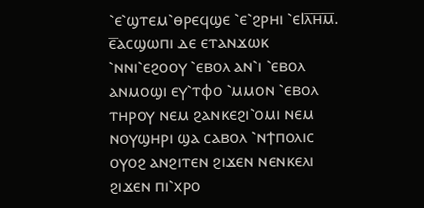⳿ⲉ⳿ϣⲧⲉⲙ⳿ⲑⲣⲉϥϣⲉ ⳿ⲉ⳿ϩⲣⲏⲓ ⳿ⲉⲒⲗ̅ⲏ̅ⲙ̅.
ⲉ̅ⲁⲥϣⲱⲡⲓ ⲇⲉ ⲉⲧⲁⲛϫⲱⲕ ⳿ⲛⲛⲓ⳿ⲉϩⲟⲟⲩ ⳿ⲉⲃⲟⲗ ⲁⲛ⳿ⲓ ⳿ⲉⲃⲟⲗ ⲁⲛⲙⲟϣⲓ ⲉⲩ⳿ⲧⲫⲟ ⳿ⲙⲙⲟⲛ ⳿ⲉⲃⲟⲗ ⲧⲏⲣⲟⲩ ⲛⲉⲙ ϩⲁⲛⲕⲉϩⲓ⳿ⲟⲙⲓ ⲛⲉⲙ ⲛⲟⲩϣⲏⲣⲓ ϣⲁ ⲥⲁⲃⲟⲗ ⳿ⲛϯⲡⲟⲗⲓⲥ ⲟⲩⲟϩ ⲁⲛϩⲓⲧⲉⲛ ϩⲓϫⲉⲛ ⲛⲉⲛⲕⲉⲗⲓ ϩⲓϫⲉⲛ ⲡⲓ⳿ⲭⲣⲟ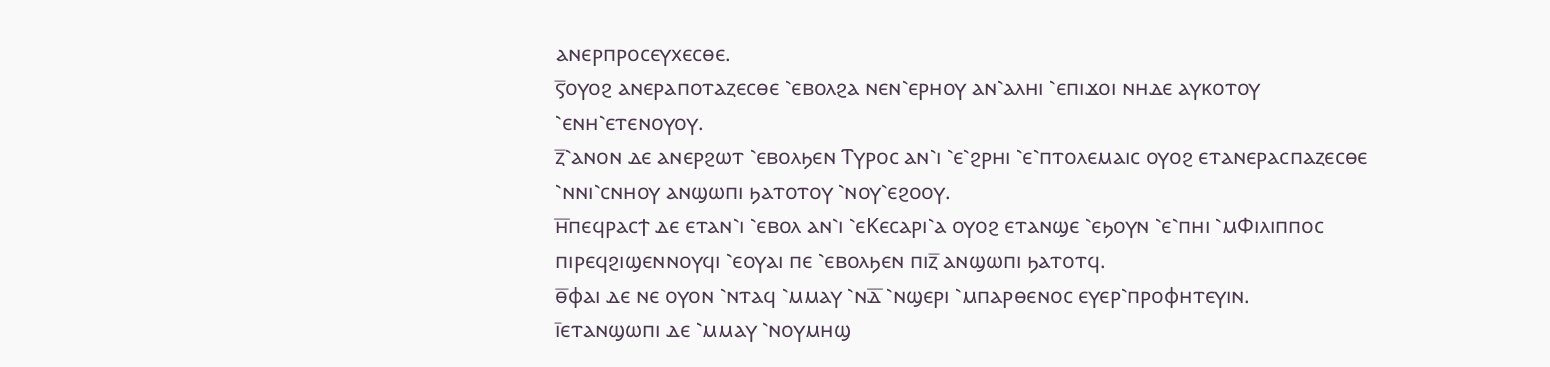ⲁⲛⲉⲣⲡⲣⲟⲥⲉⲩⲭⲉⲥⲑⲉ.
ⲋ̅ⲟⲩⲟϩ ⲁⲛⲉⲣⲁⲡⲟⲧⲁⲍⲉⲥⲑⲉ ⳿ⲉⲃⲟⲗϩⲁ ⲛⲉⲛ⳿ⲉⲣⲏⲟⲩ ⲁⲛ⳿ⲁⲗⲏⲓ ⳿ⲉⲡⲓϫⲟⲓ ⲛⲏⲇⲉ ⲁⲩⲕⲟⲧⲟⲩ ⳿ⲉⲛⲏ⳿ⲉⲧⲉⲛⲟⲩⲟⲩ.
ⲍ̅⳿ⲁⲛⲟⲛ ⲇⲉ ⲁⲛⲉⲣϩⲱⲧ ⳿ⲉⲃⲟⲗϧⲉⲛ Ⲧⲩⲣⲟⲥ ⲁⲛ⳿ⲓ ⳿ⲉ⳿ϩⲣⲏⲓ ⳿ⲉ⳿ⲡⲧⲟⲗⲉⲙⲁⲓⲥ ⲟⲩⲟϩ ⲉⲧⲁⲛⲉⲣⲁⲥⲡⲁⲍⲉⲥⲑⲉ ⳿ⲛⲛⲓ⳿ⲥⲛⲏⲟⲩ ⲁⲛϣⲱⲡⲓ ϧⲁⲧⲟⲧⲟⲩ ⳿ⲛⲟⲩ⳿ⲉϩⲟⲟⲩ.
ⲏ̅ⲡⲉϥⲣⲁⲥϯ ⲇⲉ ⲉⲧⲁⲛ⳿ⲓ ⳿ⲉⲃⲟⲗ ⲁⲛ⳿ⲓ ⳿ⲉⲔⲉⲥⲁⲣⲓ⳿ⲁ ⲟⲩⲟϩ ⲉⲧⲁⲛϣⲉ ⳿ⲉϧⲟⲩⲛ ⳿ⲉ⳿ⲡⲏⲓ ⳿ⲙⲪⲓⲗⲓⲡⲡⲟⲥ ⲡⲓⲣⲉϥϩⲓϣⲉⲛⲛⲟⲩϥⲓ ⳿ⲉⲟⲩⲁⲓ ⲡⲉ ⳿ⲉⲃⲟⲗϧⲉⲛ ⲡⲓⲍ̅ ⲁⲛϣⲱⲡⲓ ϧⲁⲧⲟⲧϥ.
ⲑ̅ⲫⲁⲓ ⲇⲉ ⲛⲉ ⲟⲩⲟⲛ ⳿ⲛⲧⲁϥ ⳿ⲙⲙⲁⲩ ⳿ⲛⲇ̅ ⳿ⲛϣⲉⲣⲓ ⳿ⲙⲡⲁⲣⲑⲉⲛⲟⲥ ⲉⲩⲉⲣ⳿ⲡⲣⲟⲫⲏⲧⲉⲩⲓⲛ.
ⲓ̅ⲉⲧⲁⲛϣⲱⲡⲓ ⲇⲉ ⳿ⲙⲙⲁⲩ ⳿ⲛⲟⲩⲙⲏϣ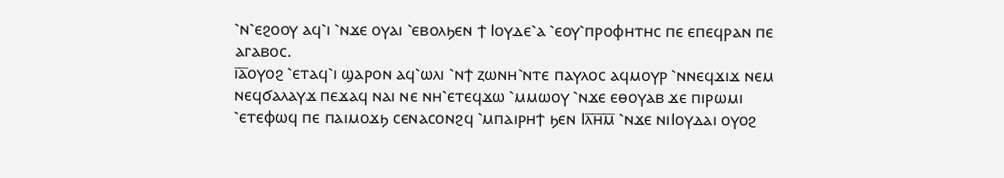⳿ⲛ⳿ⲉϩⲟⲟⲩ ⲁϥ⳿ⲓ ⳿ⲛϫⲉ ⲟⲩⲁⲓ ⳿ⲉⲃⲟⲗϧⲉⲛ ϯ Ⲓⲟⲩⲇⲉ⳿ⲁ ⳿ⲉⲟⲩ⳿ⲡⲣⲟⲫⲏⲧⲏⲥ ⲡⲉ ⲉⲡⲉϥⲣⲁⲛ ⲡⲉ ⲁⲅⲁⲃⲟⲥ.
ⲓ̅ⲁ̅ⲟⲩⲟϩ ⳿ⲉⲧⲁϥ⳿ⲓ ϣⲁⲣⲟⲛ ⲁϥ⳿ⲱⲗⲓ ⳿ⲛϯ ⲍⲱⲛⲏ⳿ⲛⲧⲉ ⲡⲁⲩⲗⲟⲥ ⲁϥⲙⲟⲩⲣ ⳿ⲛⲛⲉϥϫⲓϫ ⲛⲉⲙ ⲛⲉϥϭⲁⲗⲁⲩϫ ⲡⲉϫⲁϥ ⲛⲁⲓ ⲛⲉ ⲛⲏ⳿ⲉⲧⲉϥϫⲱ ⳿ⲙⲙⲱⲟⲩ ⳿ⲛϫⲉ ⲉⲑⲟⲩⲁⲃ ϫⲉ ⲡⲓⲣⲱⲙⲓ ⳿ⲉⲧⲉⲫⲱϥ ⲡⲉ ⲡⲁⲓⲙⲟϫϧ ⲥⲉⲛⲁⲥⲟⲛϩϥ ⳿ⲙⲡⲁⲓⲣⲏϯ ϧⲉⲛ Ⲓⲗ̅ⲏ̅ⲙ̅ ⳿ⲛϫⲉ ⲛⲓⲒⲟⲩⲇⲁⲓ ⲟⲩⲟϩ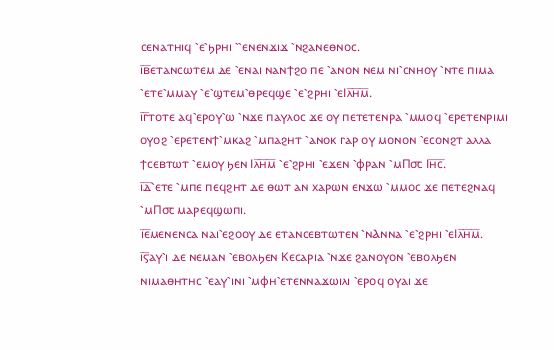ⲥⲉⲛⲁⲧⲏⲓϥ ⳿ⲉ⳿ϧⲣⲏⲓ ⳿⳿ⲉⲛⲉⲛϫⲓϫ ⳿ⲛϩⲁⲛⲉⲑⲛⲟⲥ.
ⲓ̅ⲃ̅ⲉⲧⲁⲛⲥⲱⲧⲉⲙ ⲇⲉ ⳿ⲉⲛⲁⲓ ⲛⲁⲛϯϩⲟ ⲡⲉ ⳿ⲁⲛⲟⲛ ⲛⲉⲙ ⲛⲓ⳿ⲥⲛⲏⲟⲩ ⳿ⲛⲧⲉ ⲡⲓⲙⲁ ⳿ⲉⲧⲉ⳿ⲙⲙⲁⲩ ⳿ⲉ⳿ϣⲧⲉⲙ⳿ⲑⲣⲉϥϣⲉ ⳿ⲉ⳿ϩⲣⲏⲓ ⳿ⲉⲒⲗ̅ⲏ̅ⲙ̅.
ⲓ̅ⲅ̅ⲧⲟⲧⲉ ⲁϥ⳿ⲉⲣⲟⲩ⳿ⲱ ⳿ⲛϫⲉ ⲡⲁⲩⲗⲟⲥ ϫⲉ ⲟⲩ ⲡⲉⲧⲉⲧⲉⲛⲣⲁ ⳿ⲙⲙⲟϥ ⳿ⲉⲣⲉⲧⲉⲛⲣⲓⲙⲓ ⲟⲩⲟϩ ⳿ⲉⲣⲉⲧⲉⲛϯ⳿ⲙⲕⲁϩ ⳿ⲙⲡⲁϩⲏⲧ ⳿ⲁⲛⲟⲕ ⲅⲁⲣ ⲟⲩ ⲙⲟⲛⲟⲛ ⳿ⲉⲥⲟⲛϩⲧ ⲁⲗⲗⲁ ϯⲥⲉⲃⲧⲱⲧ ⳿ⲉⲙⲟⲩ ϧⲉⲛ Ⲓⲗ̅ⲏ̅ⲙ̅ ⳿ⲉ⳿ϩⲣⲏⲓ ⳿ⲉϫⲉⲛ ⳿ⲫⲣⲁⲛ ⳿ⲙⲠ⳪ Ⲓⲏ̅ⲥ̅.
ⲓ̅ⲇ̅⳿ⲉⲧⲉ ⳿ⲙⲡⲉ ⲡⲉϥϩⲏⲧ ⲇⲉ ⲑⲱⲧ ⲁⲛ ⲭⲁⲣⲱⲛ ⲉⲛϫⲱ ⳿ⲙⲙⲟⲥ ϫⲉ ⲡⲉⲧⲉϩⲛⲁϥ ⳿ⲙⲠ⳪ ⲙⲁⲣⲉϥϣⲱⲡⲓ.
ⲓ̅ⲉ̅ⲙⲉⲛⲉⲛⲥⲁ ⲛⲁⲓ⳿ⲉϩⲟⲟⲩ ⲇⲉ ⲉⲧⲁⲛⲥⲉⲃⲧⲱⲧⲉⲛ ⳿ⲛⲀⲛⲛⲁ ⳿ⲉ⳿ϩⲣⲏⲓ ⳿ⲉⲒⲗ̅ⲏ̅ⲙ̅.
ⲓ̅ⲋ̅ⲁⲩ⳿ⲓ ⲇⲉ ⲛⲉⲙⲁⲛ ⳿ⲉⲃⲟⲗϧⲉⲛ Ⲕⲉⲥⲁⲣⲓⲁ ⳿ⲛϫⲉ ϩⲁⲛⲟⲩⲟⲛ ⳿ⲉⲃⲟⲗϧⲉⲛ ⲛⲓⲙⲁⲑⲏⲧⲏⲥ ⳿ⲉⲁⲩ⳿ⲓⲛⲓ ⳿ⲙⲫⲏ⳿ⲉⲧⲉⲛⲛⲁϫⲱⲓⲗⲓ ⳿ⲉⲣⲟϥ ⲟⲩⲁⲓ ϫⲉ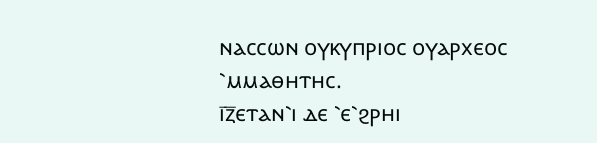ⲛⲁⲥⲥⲱⲛ ⲟⲩⲕⲩⲡⲣⲓⲟⲥ ⲟⲩⲁⲣⲭⲉⲟⲥ ⳿ⲙⲙⲁⲑⲏⲧⲏⲥ.
ⲓ̅ⲍ̅ⲉⲧⲁⲛ⳿ⲓ ⲇⲉ ⳿ⲉ⳿ϩⲣⲏⲓ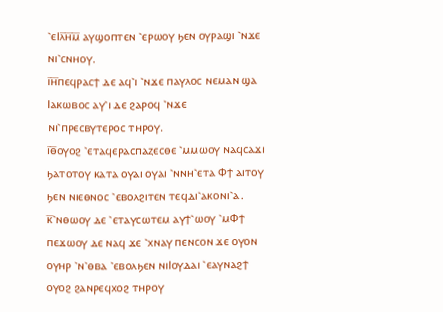⳿ⲉⲒⲗ̅ⲏ̅ⲙ̅ ⲁⲩϣⲟⲡⲧⲉⲛ ⳿ⲉⲣⲱⲟⲩ ϧⲉⲛ ⲟⲩⲣⲁϣⲓ ⳿ⲛϫⲉ ⲛⲓ⳿ⲥⲛⲏⲟⲩ.
ⲓ̅ⲏ̅ⲡⲉϥⲣⲁⲥϯ ⲇⲉ ⲁϥ⳿ⲓ ⳿ⲛϫⲉ ⲡⲁⲩⲗⲟⲥ ⲛⲉⲙⲁⲛ ϣⲁ Ⲓⲁⲕⲱⲃⲟⲥ ⲁⲩ⳿ⲓ ⲇⲉ ϩⲁⲣⲟϥ ⳿ⲛϫⲉ ⲛⲓ⳿ⲡⲣⲉⲥⲃⲩⲧⲉⲣⲟⲥ ⲧⲏⲣⲟⲩ.
ⲓ̅ⲑ̅ⲟⲩⲟϩ ⳿ⲉⲧⲁϥⲉⲣⲁⲥⲡⲁⲍⲉⲥⲑⲉ ⳿ⲙⲙⲱⲟⲩ ⲛⲁϥⲥⲁϫⲓ ϧⲁⲧⲟⲧⲟⲩ ⲕⲁⲧⲁ ⲟⲩⲁⲓ ⲟⲩⲁⲓ ⳿ⲛⲛⲏ⳿ⲉⲧⲁ Ⲫϯ ⲁⲓⲧⲟⲩ ϧⲉⲛ ⲛⲓⲉⲑⲛⲟⲥ ⳿ⲉⲃⲟⲗϩⲓⲧⲉⲛ ⲧⲉϥⲇⲓ⳿ⲁⲕⲟⲛⲓ⳿ⲁ.
ⲕ̅⳿ⲛⲑⲱⲟⲩ ⲇⲉ ⳿ⲉⲧⲁⲩⲥⲱⲧⲉⲙ ⲁⲩϯ⳿ⲱⲟⲩ ⳿ⲙⲪϯ ⲡⲉϫⲱⲟⲩ ⲇⲉ ⲛⲁϥ ϫⲉ ⳿ⲭⲛⲁⲩ ⲡⲉⲛⲥⲟⲛ ϫⲉ ⲟⲩⲟⲛ ⲟⲩⲏⲣ ⳿ⲛ⳿ⲑⲃⲁ ⳿ⲉⲃⲟⲗϧⲉⲛ ⲛⲓⲒⲟⲩⲇⲁⲓ ⳿ⲉⲁⲩⲛⲁϩϯ ⲟⲩⲟϩ ϩⲁⲛⲣⲉϥⲭⲟϩ ⲧⲏⲣⲟⲩ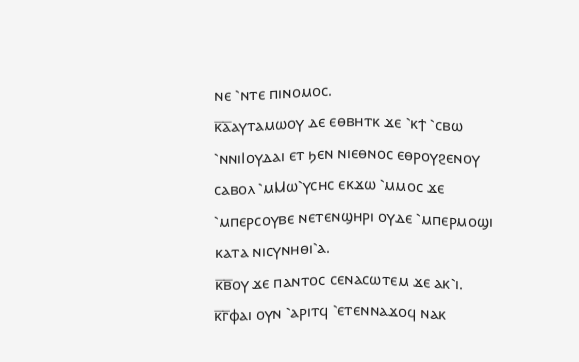ⲛⲉ ⳿ⲛⲧⲉ ⲡⲓⲛⲟⲙⲟⲥ.
ⲕ̅ⲁ̅ⲁⲩⲧⲁⲙⲱⲟⲩ ⲇⲉ ⲉⲑⲃⲏⲧⲕ ϫⲉ ⳿ⲕϯ ⳿ⲥⲃⲱ ⳿ⲛⲛⲓⲒⲟⲩⲇⲁⲓ ⲉⲧ ϧⲉⲛ ⲛⲓⲉⲑⲛⲟⲥ ⲉⲑⲣⲟⲩϩⲉⲛⲟⲩ ⲥⲁⲃⲟⲗ ⳿ⲙⲘⲱ⳿ⲩⲥⲏⲥ ⲉⲕϫⲱ ⳿ⲙⲙⲟⲥ ϫⲉ ⳿ⲙⲡⲉⲣⲥⲟⲩⲃⲉ ⲛⲉⲧⲉⲛϣⲏⲣⲓ ⲟⲩⲇⲉ ⳿ⲙⲡⲉⲣⲙⲟϣⲓ ⲕⲁⲧⲁ ⲛⲓⲥⲩⲛⲏⲑⲓ⳿ⲁ.
ⲕ̅ⲃ̅ⲟⲩ ϫⲉ ⲡⲁⲛⲧⲟⲥ ⲥⲉⲛⲁⲥⲱⲧⲉⲙ ϫⲉ ⲁⲕ⳿ⲓ.
ⲕ̅ⲅ̅ⲫⲁⲓ ⲟⲩⲛ ⳿ⲁⲣⲓⲧϥ ⳿ⲉⲧⲉⲛⲛⲁϫⲟϥ ⲛⲁⲕ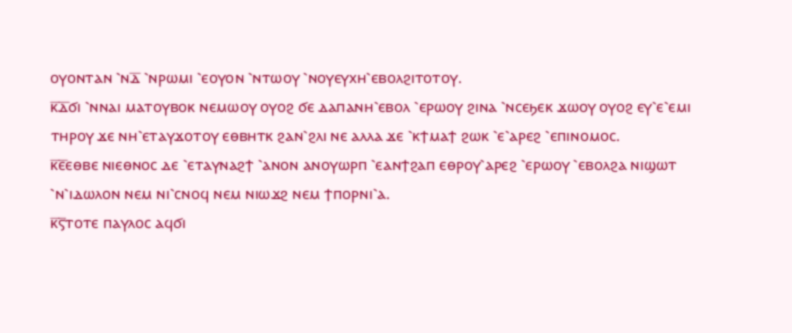ⲟⲩⲟⲛⲧⲁⲛ ⳿ⲛⲇ̅ ⳿ⲛⲣⲱⲙⲓ ⳿ⲉⲟⲩⲟⲛ ⳿ⲛⲧⲱⲟⲩ ⳿ⲛⲟⲩⲉⲩⲭⲏ⳿ⲉⲃⲟⲗϩⲓⲧⲟⲧⲟⲩ.
ⲕ̅ⲇ̅ϭⲓ ⳿ⲛⲛⲁⲓ ⲙⲁⲧⲟⲩⲃⲟⲕ ⲛⲉⲙⲱⲟⲩ ⲟⲩⲟϩ ϭⲉ ⲇⲁⲡⲁⲛⲏ⳿ⲉⲃⲟⲗ ⳿ⲉⲣⲱⲟⲩ ϩⲓⲛⲁ ⳿ⲛⲥⲉϧⲉⲕ ϫⲱⲟⲩ ⲟⲩⲟϩ ⲉⲩ⳿ⲉ⳿ⲉⲙⲓ ⲧⲏⲣⲟⲩ ϫⲉ ⲛⲏ⳿ⲉⲧⲁⲩϫⲟⲧⲟⲩ ⲉⲑⲃⲏⲧⲕ ϩⲁⲛ⳿ϩⲗⲓ ⲛⲉ ⲁⲗⲗⲁ ϫⲉ ⳿ⲕϯⲙⲁϯ ϩⲱⲕ ⳿ⲉ⳿ⲁⲣⲉϩ ⳿ⲉⲡⲓⲛⲟⲙⲟⲥ.
ⲕ̅ⲉ̅ⲉⲑⲃⲉ ⲛⲓⲉⲑⲛⲟⲥ ⲇⲉ ⳿ⲉⲧⲁⲩⲛⲁϩϯ ⳿ⲁⲛⲟⲛ ⲁⲛⲟⲩⲱⲣⲡ ⳿ⲉⲁⲛϯϩⲁⲡ ⲉⲑⲣⲟⲩ⳿ⲁⲣⲉϩ ⳿ⲉⲣⲱⲟⲩ ⳿ⲉⲃⲟⲗϩⲁ ⲛⲓϣⲱⲧ ⳿ⲛ⳿ⲓⲇⲱⲗⲟⲛ ⲛⲉⲙ ⲛⲓ⳿ⲥⲛⲟϥ ⲛⲉⲙ ⲛⲓⲱϫϩ ⲛⲉⲙ ϯⲡⲟⲣⲛⲓ⳿ⲁ.
ⲕ̅ⲋ̅ⲧⲟⲧⲉ ⲡⲁⲩⲗⲟⲥ ⲁϥϭⲓ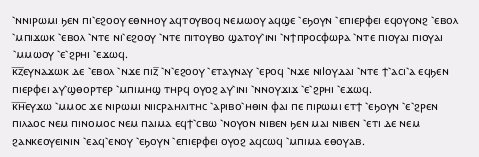⳿ⲛⲛⲓⲣⲱⲙⲓ ϧⲉⲛ ⲡⲓ⳿ⲉϩⲟⲟⲩ ⲉⲑⲛⲏⲟⲩ ⲁϥⲧⲟⲩⲃⲟϥ ⲛⲉⲙⲱⲟⲩ ⲁϥϣⲉ ⳿ⲉϧⲟⲩⲛ ⳿ⲉⲡⲓⲉⲣⲫⲉⲓ ⲉϥⲟⲩⲟⲛϩ ⳿ⲉⲃⲟⲗ ⳿ⲙⲡⲓϫⲱⲕ ⳿ⲉⲃⲟⲗ ⳿ⲛⲧⲉ ⲛⲓ⳿ⲉϩⲟⲟⲩ ⳿ⲛⲧⲉ ⲡⲓⲧⲟⲩⲃⲟ ϣⲁⲧⲟⲩ⳿ⲓⲛⲓ ⳿ⲛϯⲡⲣⲟⲥⲫⲱⲣⲁ ⳿ⲛⲧⲉ ⲡⲓⲟⲩⲁⲓ ⲡⲓⲟⲩⲁⲓ ⳿ⲙⲙⲱⲟⲩ ⳿ⲉ⳿ϩⲣⲏⲓ ⳿ⲉϫⲱϥ.
ⲕ̅ⲍ̅ⲉⲩⲛⲁϫⲱⲕ ⲇⲉ ⳿ⲉⲃⲟⲗ ⳿ⲛϫⲉ ⲡⲓⲍ̅ ⳿ⲛ⳿ⲉϩⲟⲟⲩ ⳿ⲉⲧⲁⲩⲛⲁⲩ ⳿ⲉⲣⲟϥ ⳿ⲛϫⲉ ⲛⲓⲒⲟⲩⲇⲁⲓ ⳿ⲛⲧⲉ ϯ⳿ⲁⲥⲓ⳿ⲁ ⲉϥϧⲉⲛ ⲡⲓⲉⲣⲫⲉⲓ ⲁⲩ⳿ϣⲑⲟⲣⲧⲉⲣ ⳿ⲙⲡⲓⲙⲏϣ ⲧⲏⲣϥ ⲟⲩⲟϩ ⲁⲩ⳿ⲓⲛⲓ ⳿ⲛⲛⲟⲩϫⲓϫ ⳿ⲉ⳿ϩⲣⲏⲓ ⳿ⲉϫⲱϥ.
ⲕ̅ⲏ̅ⲉⲩϫⲱ ⳿ⲙⲙⲟⲥ ϫⲉ ⲛⲓⲣⲱⲙⲓ ⲛⲓⲓⲥⲣⲁⲏⲗⲓⲧⲏⲥ ⳿ⲁⲣⲓⲃⲟ⳿ⲏⲑⲓⲛ ⲫⲁⲓ ⲡⲉ ⲡⲓⲣⲱⲙⲓ ⲉⲧϯ ⳿ⲉϧⲟⲩⲛ ⳿ⲉ⳿ϩⲣⲉⲛ ⲡⲓⲗⲁⲟⲥ ⲛⲉⲙ ⲡⲓⲛⲟⲙⲟⲥ ⲛⲉⲙ ⲡⲁⲓⲙⲁ ⲉϥϯ⳿ⲥⲃⲱ ⳿ⲛⲟⲩⲟⲛ ⲛⲓⲃⲉⲛ ϧⲉⲛ ⲙⲁⲓ ⲛⲓⲃⲉⲛ ⳿ⲉⲧⲓ ⲇⲉ ⲛⲉⲙ ϩⲁⲛⲕⲉⲟⲩⲉⲓⲛⲓⲛ ⳿ⲉⲁϥ⳿ⲉⲛⲟⲩ ⳿ⲉϧⲟⲩⲛ ⳿ⲉⲡⲓⲉⲣⲫⲉⲓ ⲟⲩⲟϩ ⲁϥⲥⲱϥ ⳿ⲙⲡⲓⲙⲁ ⲉⲑⲟⲩⲁⲃ.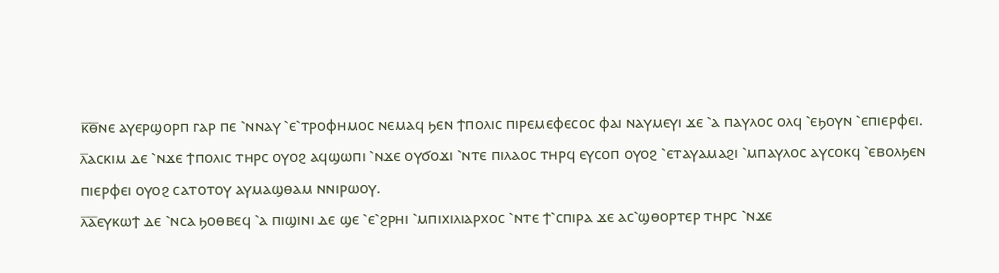ⲕ̅ⲑ̅ⲛⲉ ⲁⲩⲉⲣϣⲟⲣⲡ ⲅⲁⲣ ⲡⲉ ⳿ⲛⲛⲁⲩ ⳿ⲉ⳿ⲧⲣⲟⲫⲏⲙⲟⲥ ⲛⲉⲙⲁϥ ϧⲉⲛ ϯⲡⲟⲗⲓⲥ ⲡⲓⲣⲉⲙⲉⲫⲉⲥⲟⲥ ⲫⲁⲓ ⲛⲁⲩⲙⲉⲩⲓ ϫⲉ ⳿ⲁ ⲡⲁⲩⲗⲟⲥ ⲟⲗϥ ⳿ⲉϧⲟⲩⲛ ⳿ⲉⲡⲓⲉⲣⲫⲉⲓ.
ⲗ̅ⲁⲥⲕⲓⲙ ⲇⲉ ⳿ⲛϫⲉ ϯⲡⲟⲗⲓⲥ ⲧⲏⲣⲥ ⲟⲩⲟϩ ⲁϥϣⲱⲡⲓ ⳿ⲛϫⲉ ⲟⲩϭⲟϫⲓ ⳿ⲛⲧⲉ ⲡⲓⲗⲁⲟⲥ ⲧⲏⲣϥ ⲉⲩⲥⲟⲡ ⲟⲩⲟϩ ⳿ⲉⲧⲁⲩⲁⲙⲁϩⲓ ⳿ⲙⲡⲁⲩⲗⲟⲥ ⲁⲩⲥⲟⲕϥ ⳿ⲉⲃⲟⲗϧⲉⲛ ⲡⲓⲉⲣⲫⲉⲓ ⲟⲩⲟϩ ⲥⲁⲧⲟⲧⲟⲩ ⲁⲩⲙⲁϣⲑⲁⲙ ⲛⲛⲓⲣⲱⲟⲩ.
ⲗ̅ⲁ̅ⲉⲩⲕⲱϯ ⲇⲉ ⳿ⲛⲥⲁ ϧⲟⲑⲃⲉϥ ⳿ⲁ ⲡⲓϣⲓⲛⲓ ⲇⲉ ϣⲉ ⳿ⲉ⳿ϩⲣⲏⲓ ⳿ⲙⲡⲓⲭⲓⲗⲓⲁⲣⲭⲟⲥ ⳿ⲛⲧⲉ ϯ⳿ⲥⲡⲓⲣⲁ ϫⲉ ⲁⲥ⳿ϣⲑⲟⲣⲧⲉⲣ ⲧⲏⲣⲥ ⳿ⲛϫⲉ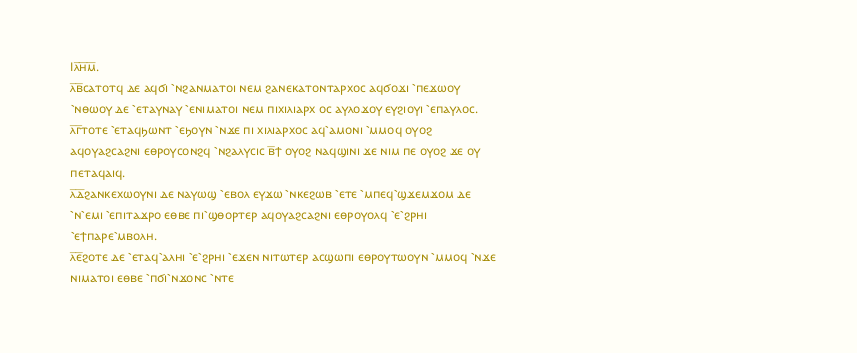Ⲓⲗ̅ⲏ̅ⲙ̅.
ⲗ̅ⲃ̅ⲥⲁⲧⲟⲧϥ ⲇⲉ ⲁϥϭⲓ ⳿ⲛϩⲁⲛⲙⲁⲧⲟⲓ ⲛⲉⲙ ϩⲁⲛⲉⲕⲁⲧⲟⲛⲧⲁⲣⲭⲟⲥ ⲁϥϭⲟϫⲓ ⳿ⲡⲉϫⲱⲟⲩ ⳿ⲛⲑⲱⲟⲩ ⲇⲉ ⳿ⲉⲧⲁⲩⲛⲁⲩ ⳿ⲉⲛⲓⲙⲁⲧⲟⲓ ⲛⲉⲙ ⲡⲓⲭⲓⲗⲓⲁⲣⲭ ⲟⲥ ⲁⲩⲗⲟϫⲟⲩ ⲉⲩϩⲓⲟⲩⲓ ⳿ⲉⲡⲁⲩⲗⲟⲥ.
ⲗ̅ⲅ̅ⲧⲟⲧⲉ ⳿ⲉⲧⲁϥϧⲱⲛⲧ ⳿ⲉϧⲟⲩⲛ ⳿ⲛϫⲉ ⲡⲓ ⲭⲓⲗⲓⲁⲣⲭⲟⲥ ⲁϥ⳿ⲁⲙⲟⲛⲓ ⳿ⲙⲙⲟϥ ⲟⲩⲟϩ ⲁϥⲟⲩⲁϩⲥⲁϩⲛⲓ ⲉⲑⲣⲟⲩⲥⲟⲛϩϥ ⳿ⲛϩⲁⲗⲩⲥⲓⲥ ⲃ̅ϯ ⲟⲩⲟϩ ⲛⲁϥϣⲓⲛⲓ ϫⲉ ⲛⲓⲙ ⲡⲉ ⲟⲩⲟϩ ϫⲉ ⲟⲩ ⲡⲉⲧⲁϥⲁⲓϥ.
ⲗ̅ⲇ̅ϩⲁⲛⲕⲉⲭⲱⲟⲩⲛⲓ ⲇⲉ ⲛⲁⲩⲱϣ ⳿ⲉⲃⲟⲗ ⲉⲩϫⲱ ⳿ⲛⲕⲉϩⲱⲃ ⳿ⲉⲧⲉ ⳿ⲙⲡⲉϥ⳿ϣϫⲉⲙϫⲟⲙ ⲇⲉ ⳿ⲛ⳿ⲉⲙⲓ ⳿ⲉⲡⲓⲧⲁϫⲣⲟ ⲉⲑⲃⲉ ⲡⲓ⳿ϣⲑⲟⲣⲧⲉⲣ ⲁϥⲟⲩⲁϩⲥⲁϩⲛⲓ ⲉⲑⲣⲟⲩⲟⲗϥ ⳿ⲉ⳿ϩⲣⲏⲓ ⳿ⲉϯⲡⲁⲣⲉ⳿ⲙⲃⲟⲗⲏ.
ⲗ̅ⲉ̅ϩⲟⲧⲉ ⲇⲉ ⳿ⲉⲧⲁϥ⳿ⲁⲗⲏⲓ ⳿ⲉ⳿ϩⲣⲏⲓ ⳿ⲉϫⲉⲛ ⲛⲓⲧⲱⲧⲉⲣ ⲁⲥϣⲱⲡⲓ ⲉⲑⲣⲟⲩⲧⲱⲟⲩⲛ ⳿ⲙⲙⲟϥ ⳿ⲛϫⲉ ⲛⲓⲙⲁⲧⲟⲓ ⲉⲑⲃⲉ ⳿ⲡϭⲓ⳿ⲛϫⲟⲛⲥ ⳿ⲛⲧⲉ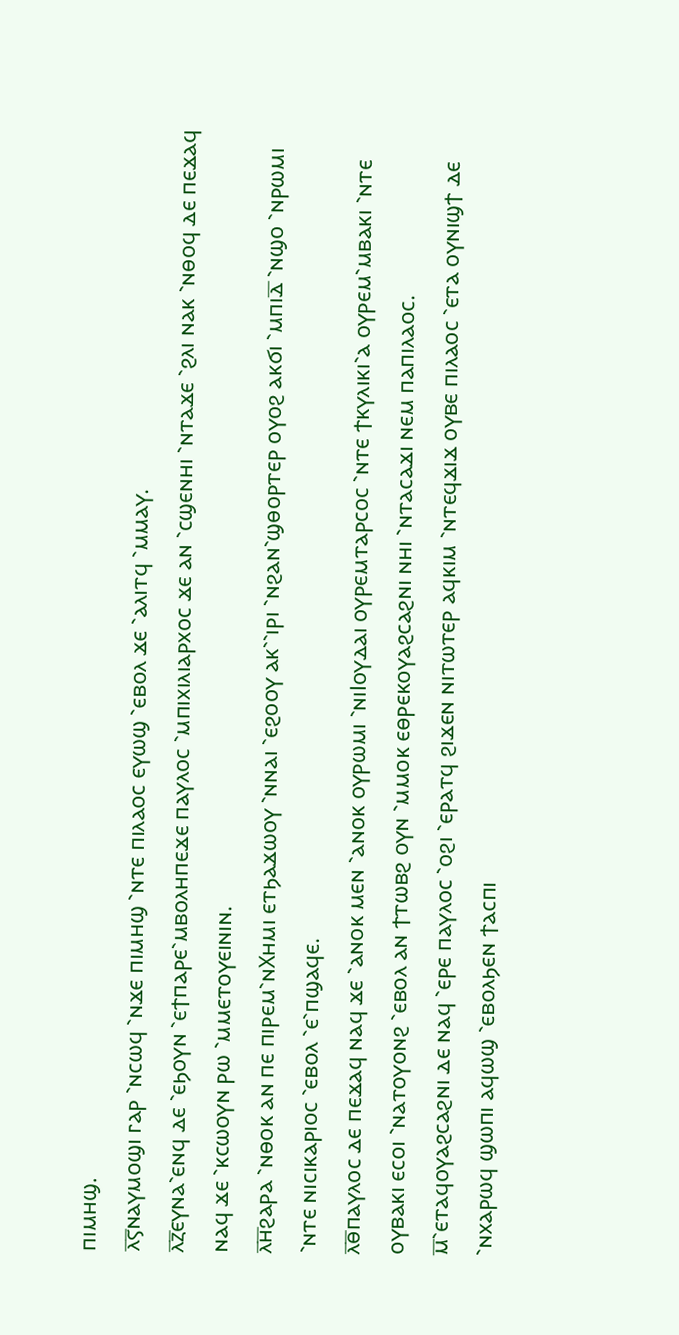ⲡⲓⲙⲏϣ.
ⲗ̅ⲋ̅ⲛⲁⲩⲙⲟϣⲓ ⲅⲁⲣ ⳿ⲛⲥⲱϥ ⳿ⲛϫⲉ ⲡⲓⲙⲏϣ ⳿ⲛⲧⲉ ⲡⲓⲗⲁⲟⲥ ⲉⲩⲱϣ ⳿ⲉⲃⲟⲗ ϫⲉ ⳿ⲁⲗⲓⲧϥ ⳿ⲙⲙⲁⲩ.
ⲗ̅ⲍ̅ⲉⲩⲛⲁ⳿ⲉⲛϥ ⲇⲉ ⳿ⲉϧⲟⲩⲛ ⳿ⲉϯⲡⲁⲣⲉ⳿ⲙⲃⲟⲗⲏⲡⲉϫⲉ ⲡⲁⲩⲗⲟⲥ ⳿ⲙⲡⲓⲭⲓⲗⲓⲁⲣⲭⲟⲥ ϫⲉ ⲁⲛ ⳿ⲥϣⲉⲛⲏⲓ ⳿ⲛⲧⲁϫⲉ ⳿ϩⲗⲓ ⲛⲁⲕ ⳿ⲛⲑⲟϥ ⲇⲉ ⲡⲉϫⲁϥ ⲛⲁϥ ϫⲉ ⳿ⲕⲥⲱⲟⲩⲛ ⲣⲱ ⳿ⲙⲙⲉⲧⲟⲩⲉⲓⲛⲓⲛ.
ⲗ̅ⲏ̅ϩⲁⲣⲁ ⳿ⲛⲑⲟⲕ ⲁⲛ ⲡⲉ ⲡⲓⲣⲉⲙ⳿ⲛⲬⲏⲙⲓ ⲉⲧϧⲁϫⲱⲟⲩ ⳿ⲛⲛⲁⲓ ⳿ⲉϩⲟⲟⲩ ⲁⲕ⳿⳿ⲓⲣⲓ ⳿ⲛϩⲁⲛ⳿ϣⲑⲟⲣⲧⲉⲣ ⲟⲩⲟϩ ⲁⲕϭⲓ ⳿ⲙⲡⲓⲇ̅ ⳿ⲛϣⲟ ⳿ⲛⲣⲱⲙⲓ ⳿ⲛⲧⲉ ⲛⲓⲥⲓⲕⲁⲣⲓⲟⲥ ⳿ⲉⲃⲟⲗ ⳿ⲉ⳿ⲡϣⲁϥⲉ.
ⲗ̅ⲑ̅ⲡⲁⲩⲗⲟⲥ ⲇⲉ ⲡⲉϫⲁϥ ⲛⲁϥ ϫⲉ ⳿ⲁⲛⲟⲕ ⲙⲉⲛ ⳿ⲁⲛⲟⲕ ⲟⲩⲣⲱⲙⲓ ⳿ⲛⲓⲒⲟⲩⲇⲁⲓ ⲟⲩⲣⲉⲙⲧⲁⲣⲥⲟⲥ ⳿ⲛⲧⲉ ϯⲕⲩⲗⲓⲕⲓ⳿ⲁ ⲟⲩⲣⲉⲙ⳿ⲙⲃⲁⲕⲓ ⳿ⲛⲧⲉ ⲟⲩⲃⲁⲕⲓ ⲉⲥⲟⲓ ⳿ⲛⲁⲧⲟⲩⲟⲛϩ ⳿ⲉⲃⲟⲗ ⲁⲛ ϯⲧⲱⲃϩ ⲟⲩⲛ ⳿ⲙⲙⲟⲕ ⲉⲑⲣⲉⲕⲟⲩⲁϩⲥⲁϩⲛⲓ ⲛⲏⲓ ⳿ⲛⲧⲁⲥⲁϫⲓ ⲛⲉⲙ ⲡⲁⲡⲓⲗⲁⲟⲥ.
ⲙ̅⳿ⲉⲧⲁϥⲟⲩⲁϩⲥⲁϩⲛⲓ ⲇⲉ ⲛⲁϥ ⳿ⲉⲣⲉ ⲡⲁⲩⲗⲟⲥ ⳿ⲟϩⲓ ⳿ⲉⲣⲁⲧϥ ϩⲓϫⲉⲛ ⲛⲓⲧⲱⲧⲉⲣ ⲁϥⲕⲓⲙ ⳿ⲛⲧⲉϥϫⲓϫ ⲟⲩⲃⲉ ⲡⲓⲗⲁⲟⲥ ⳿ⲉⲧⲁ ⲟⲩⲛⲓϣϯ ⲇⲉ ⳿ⲛⲭⲁⲣⲱϥ ϣⲱⲡⲓ ⲁϥⲱϣ ⳿ⲉⲃⲟⲗϧⲉⲛ ϯⲁⲥⲡⲓ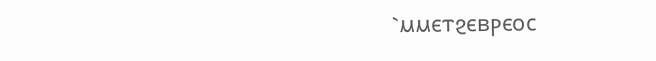⳿ⲙⲙⲉⲧϩⲉⲃⲣⲉⲟⲥ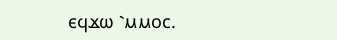ⲉϥϫⲱ ⳿ⲙⲙⲟⲥ.